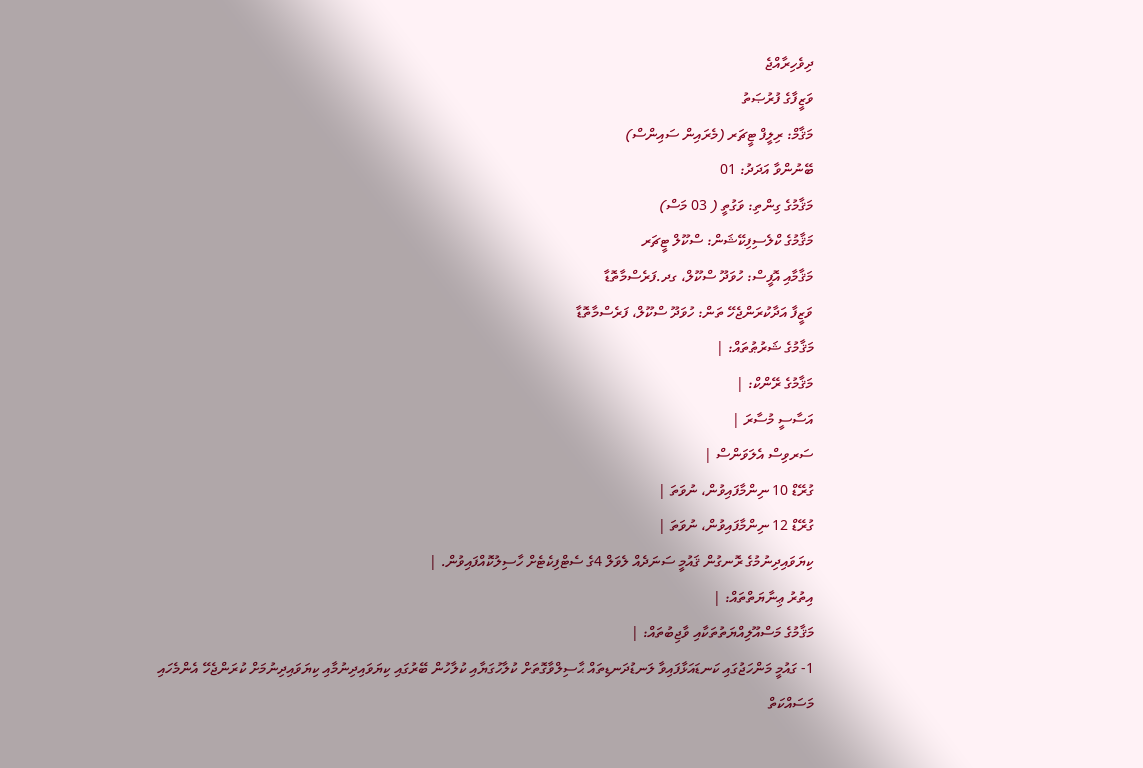ދިވެހިރާއްޖެ
ވަޒީފާގެ ފުރުޞަތު
މަޤާމް: ރިލީފް ޓީޗަރ (މެރައިން ސައިންސް)
ބޭނުންވާ އަދަދު: 01
މަޤާމުގެ ގިންތި: ވަގުތީ ( 03 މަސް)
މަޤާމުގެ ކްލެސިފިކޭޝަން: ސްކޫލް ޓީޗަރ
މަޤާމާއި އޮފީސް: ހުވަދޫ ސްކޫލް، ގދ.ފަރެސްމާތޮޑާ
ވަޒީފާ އަދާކުރަންޖެހޭ ތަން: ހުވަދޫ ސްކޫލް، ފަރެސްމާތޮޑާ
މަޤާމުގެ ޝަރުޠުތައް: |
މަޤާމުގެ ރޭންކް: |
އަސާސީ މުސާރަ |
ސަރވިސް އެލަވަންސް |
ގުރޭޑް 10 ނިންމާފައިވުން، ނުވަތަ |
ގުރޭޑް 12 ނިންމާފައިވުން، ނުވަތަ |
ކިޔަވައިދިނުމުގެ ރޮނގުން ޤައުމީ ސަނަދެއް ލެވަލް 4ގެ ސެޓްފިކެޓެށް ހާސިލުކޮއްފައިވުން. |
އިތުރު ޢިނާޔަތްތައް: |
މަޤާމުގެ މަސްއޫލިއްޔަތުތަކާއި ވާޖިބުތައް: |
1- ގައުމީ މަންހަޖުގައި ކަނޑައަޅާފައިވާ ލަނޑުދަނޑިތައް ޙާސިލްވާގޮތަށް ކުލާހުގަޔާއި ކުލާހުން ބޭރުގައި ކިޔަވައިދިނުމާއި ކިޔަވައިދިނުމަށް ކުރަންޖެހޭ އެންމެހައި މަސައްކަތް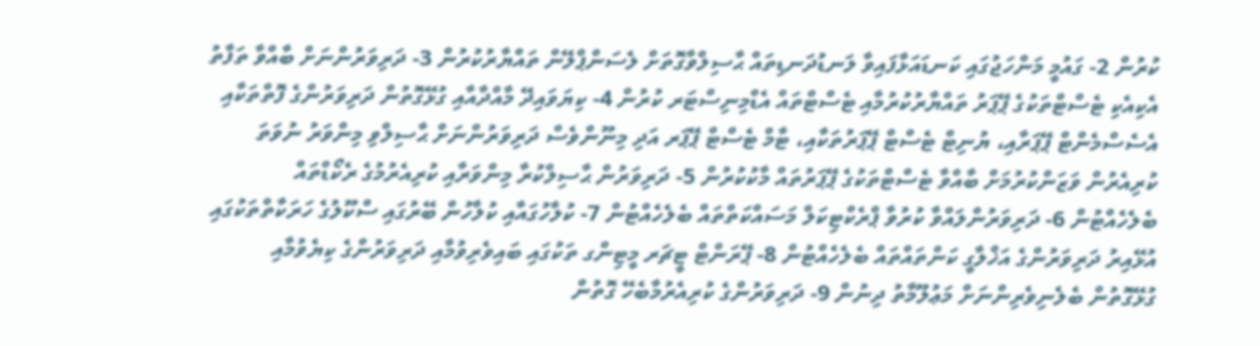ކުރުން 2- ގައުމީ މަންހަޖުގައި ކަނޑައަޅާފައިވާ ލަނޑުދަނޑިތައް ޙާސިލްވާގޮތަށް ލެސަންޕްލޭން ތައްޔާރުކުރުން 3- ދަރިވަރުންނަށް ބާއްވާ ތަފާތު އެކިއެކި ޓެސްޓްތަކުގެ ޕޭޕަރު ތައްޔާރުކުރުމާއި ޓެސްޓްތައް އެޑްމިނިސްޓަރ ކުރުން 4- ކިޔަވައިދޭ މާއްދާއާއި ގުޅޭގޮތުން ދަރިވަރުންގެ ފޮތްތަކާއި އެސެސްމެންޓް ޕޭޕަރާއި، ޔުނިޓް ޓެސްޓް ޕޭޕަރުތަކާއި، ޓާމް ޓެސްޓް ޕޭޕަރ އަދި މިނޫންވެސް ދަރިވަރުންނަށް ޙާސިލްވި މިންވަރު ނުވަތަ ކުރިއެރުން ވަޒަންކުރުމަށް ބާއްވާ ޓެސްޓްތަކުގެ ޕޭޕަރުތައް މާކުކުރުން 5- ދަރިވަރުން ޙާސިލްކުރާ މިންވަރާއި ކުރިއެރުމުގެ ރެކޯޑްތައް ބެލެހެއްޓުން 6- ދަރިވަރުންލައްވާ ކުރުވާ ޕްރެކްޓިކަލް މަސައްކަތްތައް ބެލެހެއްޓުން 7- ކުލާހުގައާއި ކުލާހުން ބޭރުގައި ސްކޫލުގެ ހަރަކާތްތަކުގައި އުޅޭއިރު ދަރިވަރުންގެ އަޚްލާގީ ކަންތައްތައް ބެލެހެއްޓުން 8- ޕޭރަންޓް ޓީޗަރ މީޓިންގ ތަކުގައި ބައިވެރިވުމާއި ދަރިވަރުންގެ ކިޔެވުމާއި ގުޅޭގޮތުން ބެލެނިވެރިންނަށް މަޢުލޫމާތު ދިނުން 9- ދަރިވަރުންގެ ކުރިއެރުމާބެހޭ ގޮތުން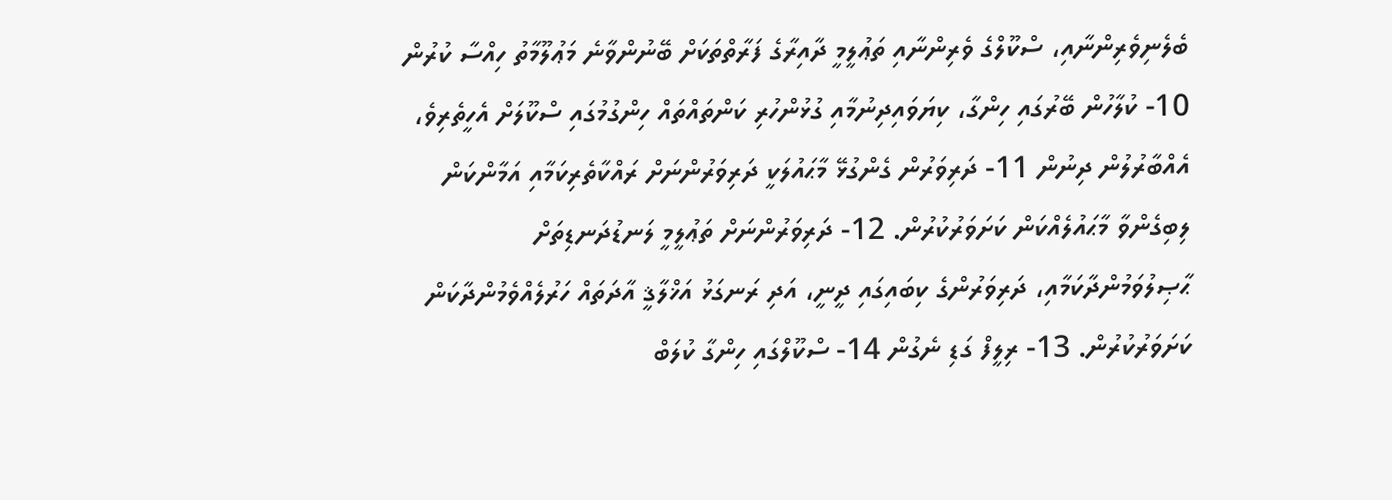ބެލެނިވެރިންނާއި، ސްކޫލްގެ ވެރިންނާއި ތަޢުލީމީ ދާއިރާގެ ފަރާތްތަކަށް ބޭނުންވާނެ މަޢުލޫމާތު ހިއްސާ ކުރުން 10- ކުލާހުން ބޭރުގައި ހިންގާ، ކިޔަވައިދިނުމާއި ގުޅުންހުރި ކަންތައްތައް ހިންގުމުގައި ސްކޫލަށް އެހީތެރިވެ، އެއްބާރުލުން ދިނުން 11- ދަރިވަރުން ގެންގުޅޭ މާޙައުލަކީ ދަރިވަރުންނަށް ރައްކާތެރިކަމާއި އަމާންކަން ލިބިގެންވާ މާޙައުލެއްކަން ކަށަވަރުކުރުން. 12- ދަރިވަރުންނަށް ތަޢުލީމީ ލަނޑުދަނޑިތަށް ޙާޞިލުވަމުންދާކަމާއި، ދަރިވަރުންގެ ކިބައިގައި ދީނީ، އަދި ރަނގަޅު އަޚްލާޤީ އާދަތައް ހަރުލެއްވެމުންދާކަން ކަށަވަރުކުރުން. 13- ރިލީފް ގަޑި ނެގުން 14- ސްކޫލްގައި ހިންގާ ކުލަބް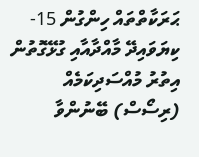ޙަރަކާތްތައް ހިންގުން 15- ކިޔަވައިދޭ މާއްދާއާއި ގުޅޭގޮތުން އިތުރު މުއްސަދިކަމެއް (ރިސޯސް) ބޭނުންވާ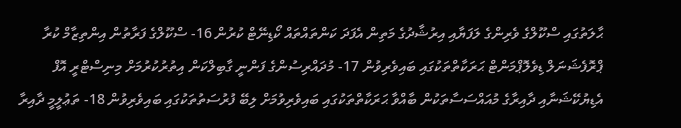ޙާލަތުގައި ސްކޫލްގެ ވެރިންގެ ލަފަޔާއި އިރުޝާދުގެ މަތިން އެފަދަ ކަންތައްތައް ކޯޑިނޭޓް ކުރުން 16- ސްކޫލްގެ ފަރާތުން އިންތިޒާމް ކުރާ ޕްރޮފެޝަނަލް ޑިވެލޮޕްމަންޓް ޙަރަކާތްތަކުގައި ބައިވެރިވުން 17- މުދައްރިސުންގެ ފަންނީ ގާބިލްކަން އިތުރުކުރުމަށް މިނިސްޓްރީ އޮފް އެޑިޔުކޭޝަނާއި ދާއިރާގެ މުއައްސަސާތަކުން ބާއްވާ ޙަރަކާތްތަކުގައި ބައިވެރިވުމަށް ލިބޭ ފުރުސަތުތަކުގައި ބައިވެރިވުން 18- ތަޢުލީމީ ދާއިރާ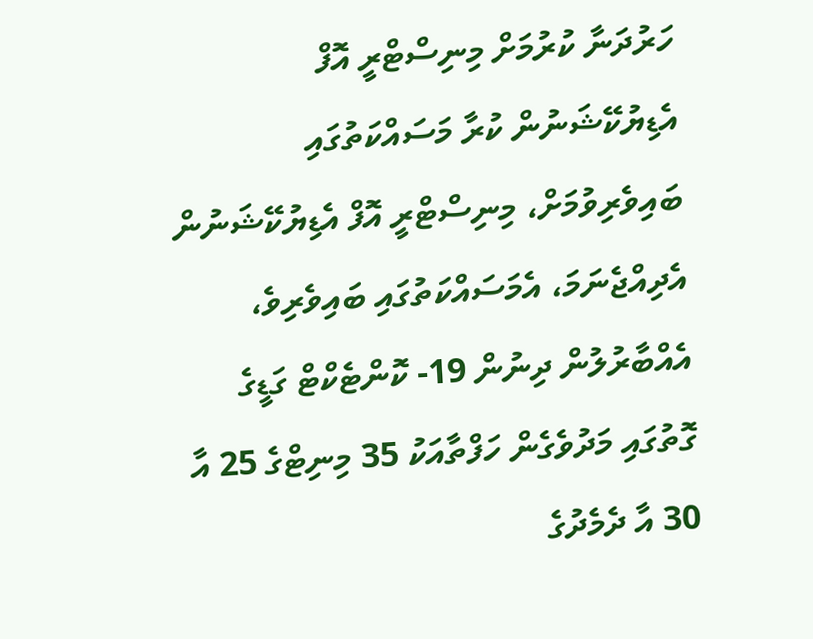ހަރުދަނާ ކުރުމަށް މިނިސްޓްރީ އޮފް އެޑިޔުކޭޝަނުން ކުރާ މަސައްކަތުގައި ބައިވެރިވުމަށް، މިނިސްޓްރީ އޮފް އެޑިޔުކޭޝަނުން އެދިއްޖެނަމަ، އެމަސައްކަތުގައި ބައިވެރިވެ، އެއްބާރުލުން ދިނުން 19- ކޮންޓެކްޓް ގަޑީގެ ގޮތުގައި މަދުވެގެން ހަފްތާއަކު 35 މިނިޓްގެ 25 އާ 30 އާ ދެމެދުގެ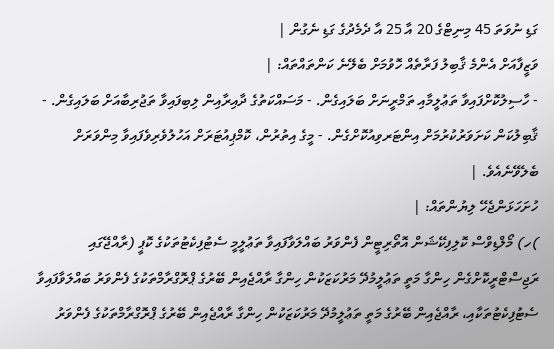ގަޑި ނުވަތަ 45 މިނިޓްގެ 20 އާ 25 އާ ދެމެދުގެ ގަޑި ނެގުން |
ވަޒީފާއަށް އެންމެ ޤާބިލު ފަރާތެއް ހޮވުމަށް ބެލޭނެ ކަންތައްތައް: |
- ހާސިލުކޮށްފައިވާ ތަޢުލީމާއި ތަމްރީނަށް ބަލައިގެން. - މަސައްކަތުގެ ދާއިރާއިން ލިބިފައިވާ ތަޖުރިބާއަށް ބަލައިގެން. - ޤާބިލުކަން ކަށަވަރުކުރުމަށް އިންޓަރވިއުކޮށްގެން. - މީގެ އިތުރުން، ކޮމްޕިއުޓަރަށް އަހުލުވެރިވެފައިވާ މިންވަރަށް ބެލެވޭނެއެވެ. |
ހުށަހަޅަންޖެހޭ ލިޔުންތައް: |
)ހ) މޯލްޑިވްސް ކޮލިފިކޭޝަން އޮތޯރިޓީން ފެންވަރު ބައްލަވާފައިވާ ތަޢުލީމީ ސެޓުފިކެޓުތަކުގެ ކޮޕީ (ރާއްޖޭގައި ރަޖިސްޓްރީކޮށްގެން ހިންގާ މަތީ ތަޢުލީމުދޭ މަރުކަޒަކުން ހިންގާ ރާއްޖެއިން ބޭރުގެ ޕްރޮގްރާމްތަކުގެ ފެންވަރު ބައްލަވާފައިވާ ސެޓުފިކެޓުތަކާއި، ރާއްޖެއިން ބޭރުގެ މަތީ ތަޢުލީމުދޭ މަރުކަޒަކުން ހިންގާ ރާއްޖެއިން ބޭރުގެ ޕްރޮގްރާމްތަކުގެ ފެންވަރު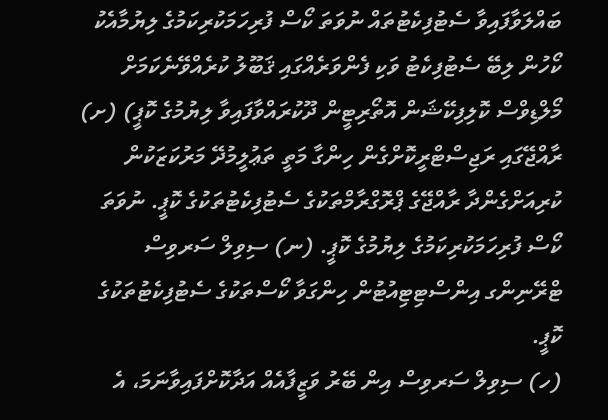ބައްލަވާފައިވާ ސެޓުފިކެޓުތައް ނުވަތަ ކޯސް ފުރިހަމަކުރިކަމުގެ ލިޔުމާއެކު ކޯހުން ލިބޭ ސެޓުފިކެޓު ވަކި ފެންވަރެއްގައި ޤަބޫލު ކުރެއްވޭނެކަމަށް މޯލްޑިވްސް ކޮލިފިކޭޝަން އޮތޯރިޓީން ދޫކުރައްވާފައިވާ ލިޔުމުގެ ކޮޕީ) (ށ) ރާއްޖޭގައި ރަޖިސްޓްރީކޮށްގެން ހިންގާ މަތީ ތަޢުލީމުދޭ މަރުކަޒަކުން ކުރިއަށްގެންދާ ރާއްޖޭގެ ޕްރޮގްރާމްތަކުގެ ސެޓުފިކެޓުތަކުގެ ކޮޕީ. ނުވަތަ ކޯސް ފުރިހަމަކުރިކަމުގެ ލިޔުމުގެ ކޮޕީ. (ނ) ސިވިލް ސަރވިސް ޓްރޭނިންގ އިންސްޓިޓިއުޓުން ހިންގަވާ ކޯސްތަކުގެ ސެޓުފިކެޓުތަކުގެ ކޮޕީ.
(ހ) ސިވިލް ސަރވިސް އިން ބޭރު ވަޒީފާއެއް އަދާކޮށްފައިވާނަމަ، އެ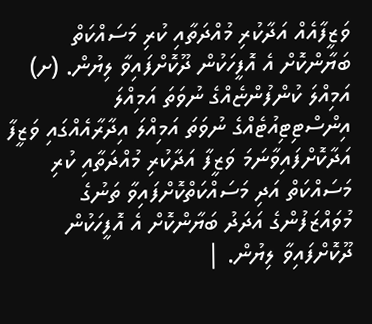ވަޒީފާއެއް އަދާކުރި މުއްދަތާއި ކުރި މަސައްކަތް ބަޔާންކޮށް އެ އޮފީހަކުން ދޫކޮށްފައިވާ ލިޔުން. (ށ) އަމިއްލަ ކުންފުންޏެއްގެ ނުވަތަ އަމިއްލަ އިންސްޓިޓިއުޓެއްގެ ނުވަތަ އަމިއްލަ އިދާރާއެއްގައި ވަޒީފާ އަދާކޮށްފައިވާނަމަ ވަޒީފާ އަދާކުރި މުއްދަތާއި ކުރި މަސައްކަތް އަދި މަސައްކަތްކޮށްފައިވާ ތަނުގެ މުވައްޒަފުންގެ އަދަދު ބަޔާންކޮށް އެ އޮފީހަކުން ދޫކޮށްފައިވާ ލިޔުން. |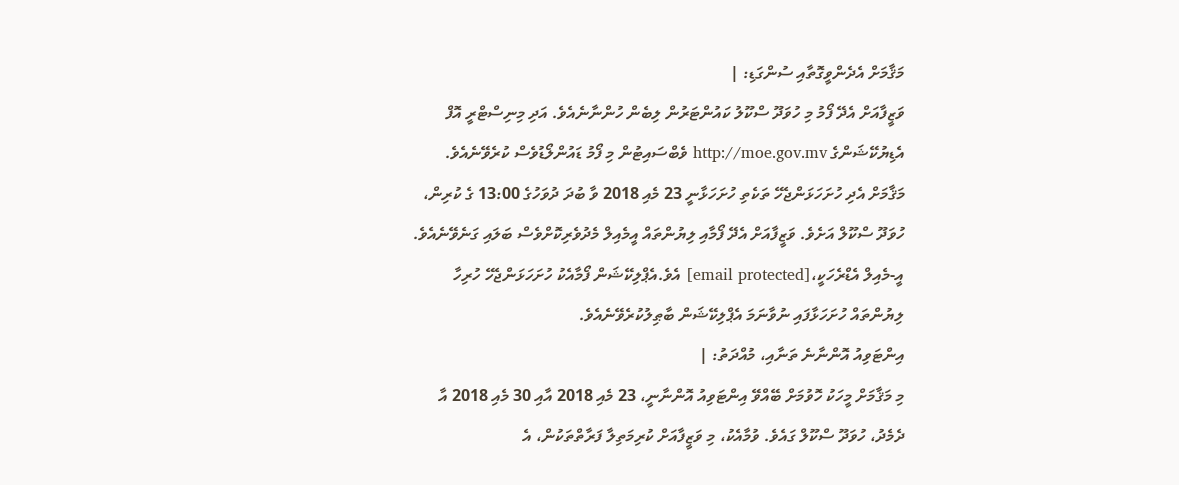މަޤާމަށް އެދެންވީގޮތާއި ސުންގަޑި: |
ވަޒީފާއަށް އެދޭ ފޯމު މި ހުވަދޫ ސްކޫލު ކައުންޓަރުން ލިބެން ހުންނާނެއެވެ. އަދި މިނިސްޓްރީ އޮފް އެޑިޔުކޭޝަންގެ http://moe.gov.mv ވެބްސައިޓުން މި ފޯމު ޑައުންލޯޑުވެސް ކުރެވޭނެއެވެ. މަޤާމަށް އެދި ހުށަހަޅަންޖެހޭ ތަކެތި ހުށަހަޅާނީ 23 މެއި 2018 ވާ ބުދަ ދުވަހުގެ 13:00 ގެ ކުރިން، ހުވަދޫ ސްކޫލް އަށެވެ. ވަޒީފާއަށް އެދޭ ފޯމާއި ލިޔުންތައް އީމެއިލް މެދުވެރިކޮށްވެސް ބަލައި ގަނެވޭނެއެވެ. އީ-މެއިލް އެޑްރެހަކީ،[email protected] އެވެ.އެޕްލިކޭޝަން ފޯމާއެކު ހުށަހަޅަންޖެހޭ ހުރިހާ ލިޔުންތައް ހުށަހަޅާފައި ނުވާނަމަ އެޕްލިކޭޝަން ބާޠިލުކުރެވޭނެއެވެ.
އިންޓަވިއު އޮންނާނެ ތަނާއި، މުއްދަތު: |
މި މަޤާމަށް މީހަކު ހޮވުމަށް ބޭއްވޭ އިންޓަވިއު އޮންނާނީ، 23 މެއި 2018 އާއި 30 މެއި 2018 އާ ދެމެދު، ހުވަދޫ ސްކޫލް ގައެވެ. ވުމާއެކު، މި ވަޒީފާއަށް ކުރިމަތިލާ ފަރާތްތަކުން، އެ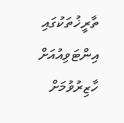ތާރީޚުތަކުގައި އިންޓަވިއުއަށް ހާޒިރުވުމަށް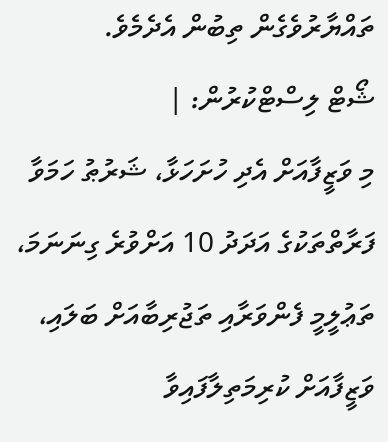ތައްޔާރުވެގެން ތިބުން އެދެމެވެ.
ޝޯޓް ލިސްޓްކުރުން: |
މި ވަޒީފާއަށް އެދި ހުށަހަޅާ، ޝަރުޠު ހަމަވާ ފަރާތްތަކުގެ އަދަދު 10 އަށްވުރެ ގިނަނަމަ، ތަޢުލީމީ ފެންވަރާއި ތަޖުރިބާއަށް ބަލައި، ވަޒީފާއަށް ކުރިމަތިލާފައިވާ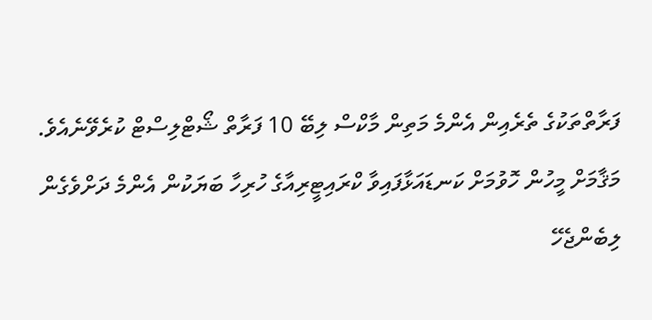ފަރާތްތަކުގެ ތެރެއިން އެންމެ މަތިން މާކްސް ލިބޭ 10 ފަރާތް ޝޯޓްލިސްޓް ކުރެވޭނެއެވެ.
މަޤާމަށް މީހުން ހޮވުމަށް ކަނޑައަޅާފައިވާ ކްރައިޓީރިއާގެ ހުރިހާ ބަޔަކުން އެންމެ ދަށްވެގެން ލިބެންޖެހޭ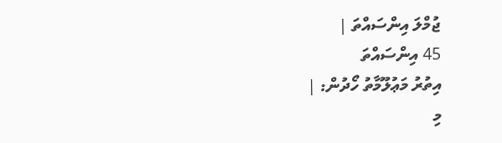ޖުމްލަ އިންސައްތަ |
45 އިންސައްތަ
އިތުރު މަޢުލޫމާތު ހޯދުން: |
މި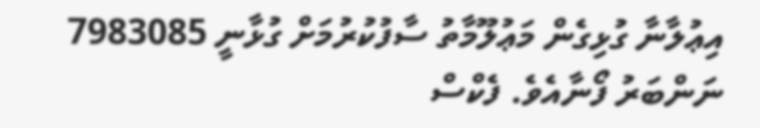އިޢުލާނާ ގުޅިގެން މަޢުލޫމާތު ސާފުކުރުމަށް ގުޅާނީ 7983085 ނަންބަރު ފޯނާއެވެ. ފެކްސް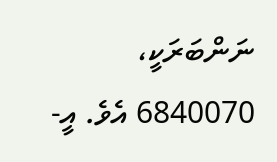ނަންބަރަކީ، 6840070 އެވެ. އީ-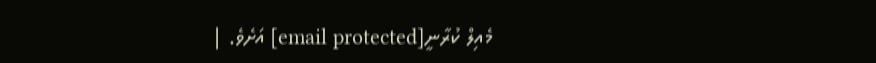މެއިލް ކުރާނީ[email protected] އަށެވެ. |